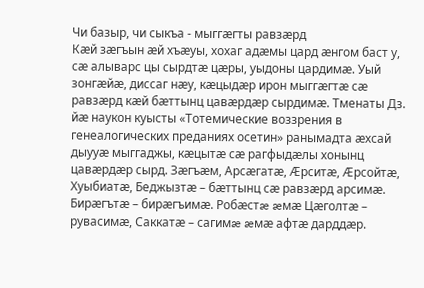Чи базыр, чи сыкъа - мыггæгты равзæрд
Кæй зæгъын æй хъæуы, хохаг адæмы цард æнгом баст у, сæ алыварс цы сырдтæ цæры, уыдоны цардимæ. Уый зонгæйæ, диссаг нæу, кæцыдæр ирон мыггæгтæ сæ равзæрд кæй бæттынц цавæрдæр сырдимæ. Тменаты Дз. йæ наукон куысты «Тотемические воззрения в генеалогических преданиях осетин» ранымадта æхсай дыууæ мыггаджы, кæцытæ сæ рагфыдæлы хонынц цавæрдæр сырд. Зæгъæм, Арсæгатæ, Æрситæ, Æрсойтæ, Хуыбиатæ, Беджызтæ – бæттынц сæ равзæрд арсимæ. Бирæгътæ – бирæгъимæ. Робæстæ æмæ Цæголтæ – рувасимæ, Саккатæ – сагимæ æмæ афтæ дарддæр.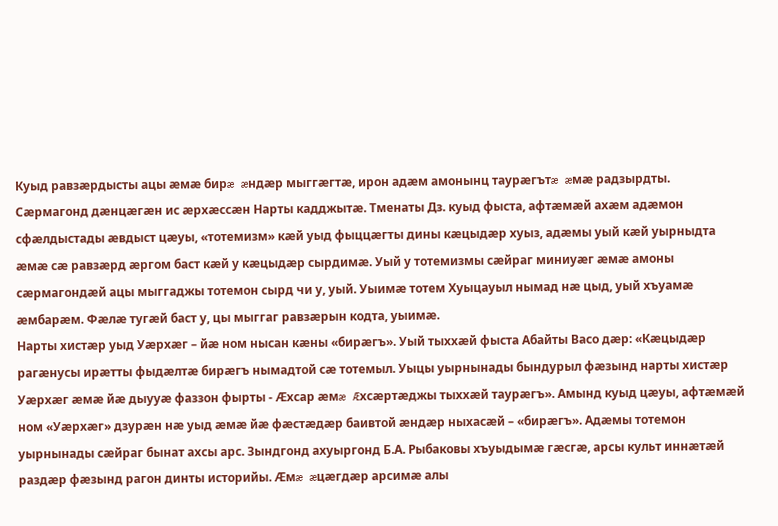Куыд равзæрдысты ацы æмæ бирæ æндæр мыггæгтæ, ирон адæм амонынц таурæгътæ æмæ радзырдты. Сæрмагонд дæнцæгæн ис æрхæссæн Нарты кадджытæ. Тменаты Дз. куыд фыста, афтæмæй ахæм адæмон сфæлдыстады æвдыст цæуы, «тотемизм» кæй уыд фыццæгты дины кæцыдæр хуыз, адæмы уый кæй уырныдта æмæ сæ равзæрд æргом баст кæй у кæцыдæр сырдимæ. Уый у тотемизмы сæйраг миниуæг æмæ амоны сæрмагондæй ацы мыггаджы тотемон сырд чи у, уый. Уыимæ тотем Хуыцауыл нымад нæ цыд, уый хъуамæ æмбарæм. Фæлæ тугæй баст у, цы мыггаг равзæрын кодта, уыимæ.
Нарты хистæр уыд Уæрхæг – йæ ном нысан кæны «бирæгъ». Уый тыххæй фыста Абайты Васо дæр: «Кæцыдæр рагæнусы ирæтты фыдæлтæ бирæгъ нымадтой сæ тотемыл. Уыцы уырнынады бындурыл фæзынд нарты хистæр Уæрхæг æмæ йæ дыууæ фаззон фырты - Æхсар æмæ Æхсæртæджы тыххæй таурæгъ». Амынд куыд цæуы, афтæмæй ном «Уæрхæг» дзурæн нæ уыд æмæ йæ фæстæдæр баивтой æндæр ныхасæй – «бирæгъ». Адæмы тотемон уырнынады сæйраг бынат ахсы арс. Зындгонд ахуыргонд Б.А. Рыбаковы хъуыдымæ гæсгæ, арсы культ иннæтæй раздæр фæзынд рагон динты историйы. Æмæ æцæгдæр арсимæ алы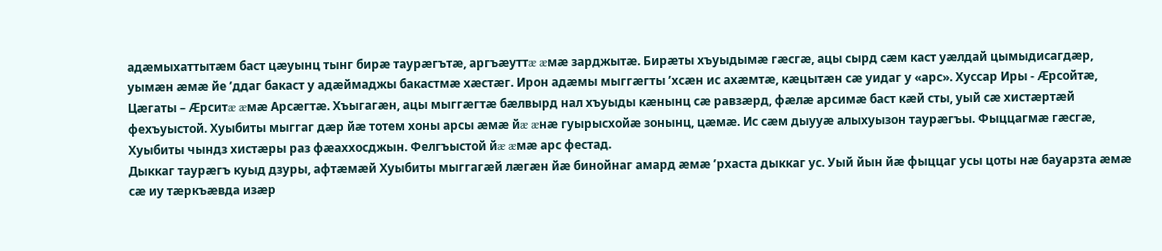адæмыхаттытæм баст цæуынц тынг бирæ таурæгътæ, аргъæуттæ æмæ зарджытæ. Бирæты хъуыдымæ гæсгæ, ацы сырд сæм каст уæлдай цымыдисагдæр, уымæн æмæ йе ’ддаг бакаст у адæймаджы бакастмæ хæстæг. Ирон адæмы мыггæгты ’хсæн ис ахæмтæ, кæцытæн сæ уидаг у «арс». Хуссар Иры - Æрсойтæ, Цæгаты – Æрситæ æмæ Арсæгтæ. Хъыгагæн, ацы мыггæгтæ бæлвырд нал хъуыды кæнынц сæ равзæрд, фæлæ арсимæ баст кæй сты, уый сæ хистæртæй фехъуыстой. Хуыбиты мыггаг дæр йæ тотем хоны арсы æмæ йæ æнæ гуырысхойæ зонынц, цæмæ. Ис сæм дыууæ алыхуызон таурæгъы. Фыццагмæ гæсгæ, Хуыбиты чындз хистæры раз фæаххосджын. Фелгъыстой йæ æмæ арс фестад.
Дыккаг таурæгъ куыд дзуры, афтæмæй Хуыбиты мыггагæй лæгæн йæ бинойнаг амард æмæ ’рхаста дыккаг ус. Уый йын йæ фыццаг усы цоты нæ бауарзта æмæ сæ иу тæркъæвда изæр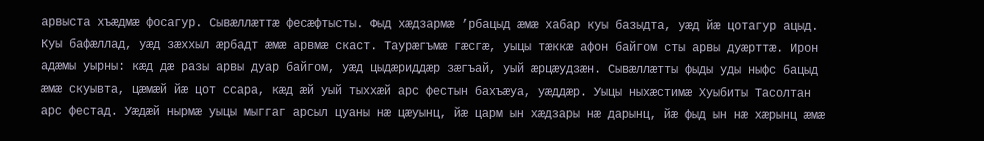арвыста хъæдмæ фосагур. Сывæллæттæ фесæфтысты. Фыд хæдзармæ ’рбацыд æмæ хабар куы базыдта, уæд йæ цотагур ацыд. Куы бафæллад, уæд зæххыл æрбадт æмæ арвмæ скаст. Таурæгъмæ гæсгæ, уыцы тæккæ афон байгом сты арвы дуæрттæ. Ирон адæмы уырны: кæд дæ разы арвы дуар байгом, уæд цыдæриддæр зæгъай, уый æрцæудзæн. Сывæллæтты фыды уды ныфс бацыд æмæ скуывта, цæмæй йæ цот ссара, кæд æй уый тыххæй арс фестын бахъæуа, уæддæр. Уыцы ныхæстимæ Хуыбиты Тасолтан арс фестад. Уæдæй нырмæ уыцы мыггаг арсыл цуаны нæ цæуынц, йæ царм ын хæдзары нæ дарынц, йæ фыд ын нæ хæрынц æмæ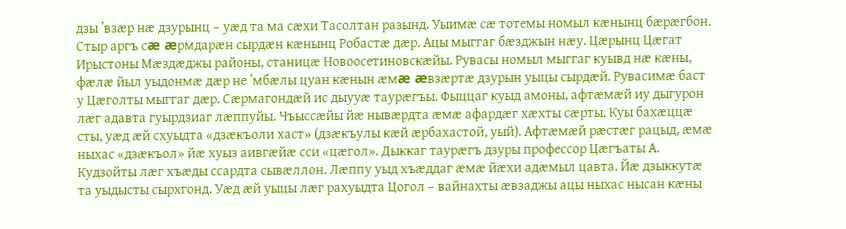дзы ’взæр нæ дзурынц – уæд та ма сæхи Тасолтан разынд. Уыимæ сæ тотемы номыл кæнынц бæрæгбон.
Стыр аргъ сæ æрмдарæн сырдæн кæнынц Робастæ дæр. Ацы мыггаг бæзджын нæу. Цæрынц Цæгат Ирыстоны Мæздæджы районы, станицæ Новоосетиновскæйы. Рувасы номыл мыггаг куывд нæ кæны, фæлæ йыл уыдонмæ дæр не ’мбæлы цуан кæнын æмæ æвзæртæ дзурын уыцы сырдæй. Рувасимæ баст у Цæголты мыггаг дæр. Сæрмагондæй ис дыууæ таурæгъы. Фыццаг куыд амоны, афтæмæй иу дыгурон лæг адавта гуырдзиаг лæппуйы. Чъыссæйы йæ нывæрдта æмæ афардæг хæхты сæрты. Куы бахæццæ сты, уæд æй схуыдта «дзæкъоли хаст» (дзæкъулы кæй æрбахастой, уый). Афтæмæй рæстæг рацыд, æмæ ныхас «дзæкъол» йæ хуыз аивгæйæ сси «цæгол». Дыккаг таурæгъ дзуры профессор Цæгъаты А. Кудзойты лæг хъæды ссардта сывæллон. Лæппу уыд хъæддаг æмæ йæхи адæмыл цавта. Йæ дзыккутæ та уыдысты сырхгонд. Уæд æй уыцы лæг рахуыдта Цогол – вайнахты æвзаджы ацы ныхас нысан кæны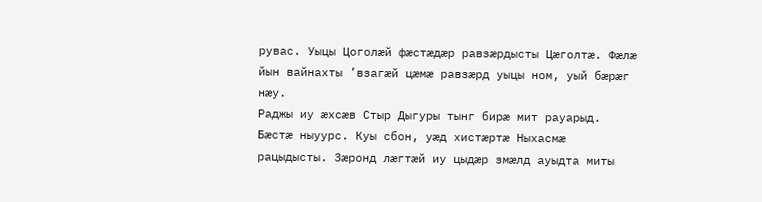рувас. Уыцы Цоголæй фæстæдæр равзæрдысты Цæголтæ. Фæлæ йын вайнахты ’взагæй цæмæ равзæрд уыцы ном, уый бæрæг нæу.
Раджы иу æхсæв Стыр Дыгуры тынг бирæ мит рауарыд. Бæстæ ныуурс. Куы сбон, уæд хистæртæ Ныхасмæ рацыдысты. Зæронд лæгтæй иу цыдæр змæлд ауыдта миты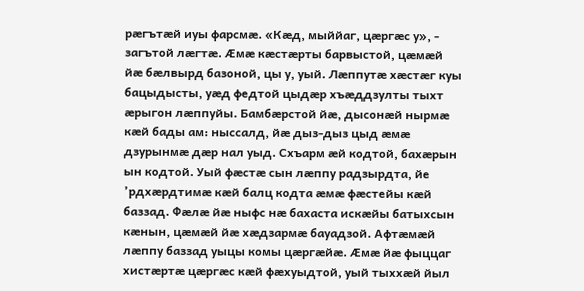рæгътæй иуы фарсмæ. «Кæд, мыййаг, цæргæс у», - загътой лæгтæ. Æмæ кæстæрты барвыстой, цæмæй йæ бæлвырд базоной, цы у, уый. Лæппутæ хæстæг куы бацыдысты, уæд федтой цыдæр хъæддзулты тыхт æрыгон лæппуйы. Бамбæрстой йæ, дысонæй нырмæ кæй бады ам: ныссалд, йæ дыз-дыз цыд æмæ дзурынмæ дæр нал уыд. Схъарм æй кодтой, бахæрын ын кодтой. Уый фæстæ сын лæппу радзырдта, йе ’рдхæрдтимæ кæй балц кодта æмæ фæстейы кæй баззад. Фæлæ йæ ныфс нæ бахаста искæйы батыхсын кæнын, цæмæй йæ хæдзармæ бауадзой. Афтæмæй лæппу баззад уыцы комы цæргæйæ. Æмæ йæ фыццаг хистæртæ цæргæс кæй фæхуыдтой, уый тыххæй йыл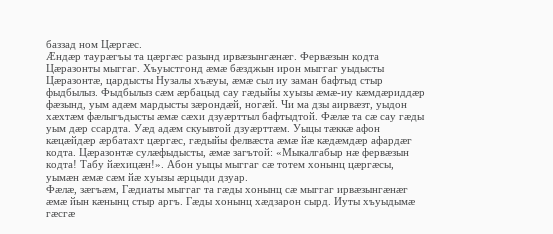баззад ном Цæргæс.
Æндæр таурæгъы та цæргæс разынд ирвæзынгæнæг. Фервæзын кодта Цæразонты мыггаг. Хъуыстгонд æмæ бæзджын ирон мыггаг уыдысты Цæразонтæ, цардысты Нузалы хъæуы, æмæ сыл иу заман бафтыд стыр фыдбылыз. Фыдбылыз сæм æрбацыд сау гæдыйы хуызы æмæ-иу кæмдæриддæр фæзынд, уым адæм мардысты зæрондæй, ногæй. Чи ма дзы аирвæзт, уыдон хæхтæм фæлыгъдысты æмæ сæхи дзуæрттыл бафтыдтой. Фæлæ та сæ сау гæды уым дæр ссардта. Уæд адæм скуывтой дзуæрттæм. Уыцы тæккæ афон кæцæйдæр æрбатахт цæргæс, гæдыйы фелвæста æмæ йæ кæдæмдæр афардæг кодта. Цæразонтæ сулæфыдысты, æмæ загътой: «Мыкалгабыр нæ фервæзын кодта! Табу йæхицæн!». Абон уыцы мыггаг сæ тотем хонынц цæргæсы, уымæн æмæ сæм йæ хуызы æрцыди дзуар.
Фæлæ, зæгъæм, Гæдиаты мыггаг та гæды хонынц сæ мыггаг ирвæзынгæнæг æмæ йын кæнынц стыр аргъ. Гæды хонынц хæдзарон сырд. Иуты хъуыдымæ гæсгæ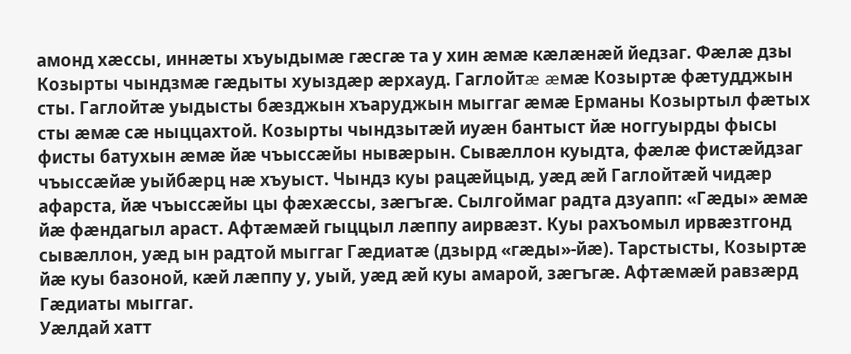амонд хæссы, иннæты хъуыдымæ гæсгæ та у хин æмæ кæлæнæй йедзаг. Фæлæ дзы Козырты чындзмæ гæдыты хуыздæр æрхауд. Гаглойтæ æмæ Козыртæ фæтудджын сты. Гаглойтæ уыдысты бæзджын хъаруджын мыггаг æмæ Ерманы Козыртыл фæтых сты æмæ сæ ныццахтой. Козырты чындзытæй иуæн бантыст йæ ноггуырды фысы фисты батухын æмæ йæ чъыссæйы нывæрын. Сывæллон куыдта, фæлæ фистæйдзаг чъыссæйæ уыйбæрц нæ хъуыст. Чындз куы рацæйцыд, уæд æй Гаглойтæй чидæр афарста, йæ чъыссæйы цы фæхæссы, зæгъгæ. Сылгоймаг радта дзуапп: «Гæды» æмæ йæ фæндагыл араст. Афтæмæй гыццыл лæппу аирвæзт. Куы рахъомыл ирвæзтгонд сывæллон, уæд ын радтой мыггаг Гæдиатæ (дзырд «гæды»-йæ). Тарстысты, Козыртæ йæ куы базоной, кæй лæппу у, уый, уæд æй куы амарой, зæгъгæ. Афтæмæй равзæрд Гæдиаты мыггаг.
Уæлдай хатт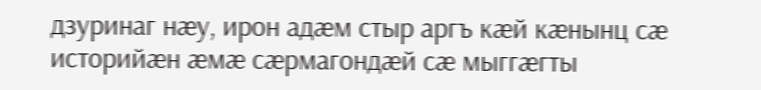дзуринаг нæу, ирон адæм стыр аргъ кæй кæнынц сæ историйæн æмæ сæрмагондæй сæ мыггæгты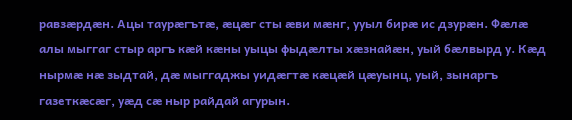равзæрдæн. Ацы таурæгътæ, æцæг сты æви мæнг, ууыл бирæ ис дзурæн. Фæлæ алы мыггаг стыр аргъ кæй кæны уыцы фыдæлты хæзнайæн, уый бæлвырд у. Кæд нырмæ нæ зыдтай, дæ мыггаджы уидæгтæ кæцæй цæуынц, уый, зынаргъ газеткæсæг, уæд сæ ныр райдай агурын.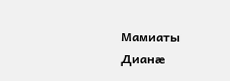Мамиаты Дианæ